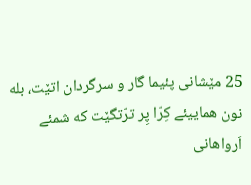25 مێشانی پئیما گار و سرگردان اتێت، بله نون هماییئے کِرّا پِر ترّتگێت که شمئے اَرواهانی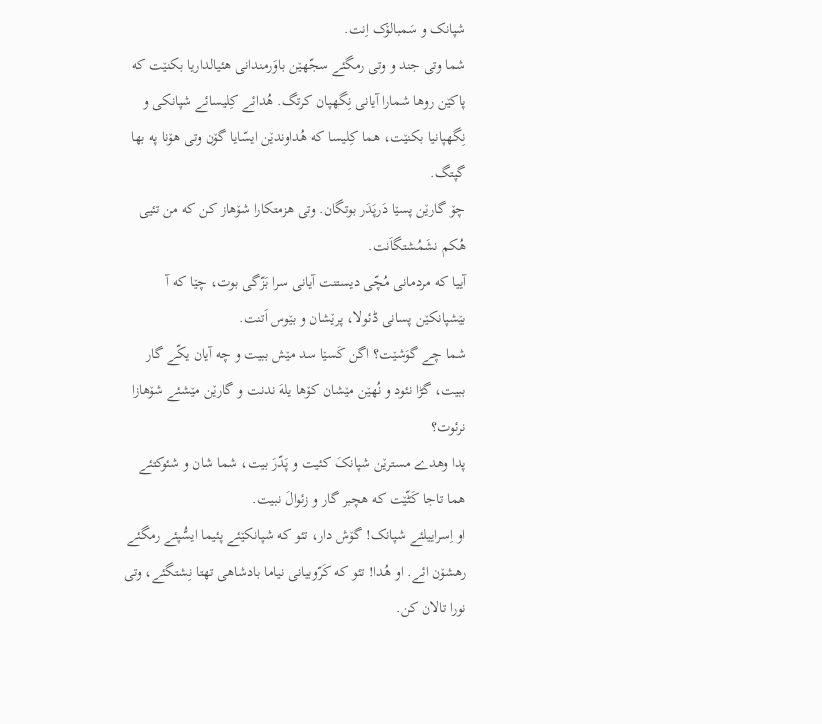شپانک و سَمبالۆک اِنت.
شما وتی جند و وتی رمگئے سجّهێن باوَرمندانی هئیالداریا بکنێت که پاکێن روها شمارا آیانی نِگهپان کرتگ. هُدائے کِلیسائے شپانکی و نِگهپانیا بکنێت، هما کِلیسا که هُداوندێن ایسّایا گۆن وتی هۆنا په بها گپتگ.
چۆ گارێن پسێا دَرپَدَر بوتگان. وتی هزمتکارا شۆهاز کن که من تئیی هُکم نشَمُشتگاَنت.
آییا که مردمانی مُچّی دیستنت آیانی سرا بَزّگی بوت، چێا که آ بێشپانکێن پسانی ڈئولا، پرێشان و بێوس اَتنت.
شما چے گوَشێت؟ اگن کَسێا سد مێش ببیت و چه آیان یکّے گار ببیت، گڑا نئود و نُهێن مێشان کۆها یلهَ ندنت و گارێن مێشئے شۆهازا نرئوت؟
پدا وهدے مسترێن شپانکَ کئیت و پَدّرَ بیت، شما شان و شئوکتئے هما تاجا کَٹّێت که هچبر گار و زئوالَ نبیت.
او اِسراییلئے شپانک! گۆش دار، تئو که شپانکێئے پئیما ایسُّپئے رمگئے رهشۆن ائے. او هُدا! تئو که کَرّوبیانی نیاما بادشاهی تهتا نِشتگئے، وتی نورا تالان کن.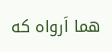هما اَرواه که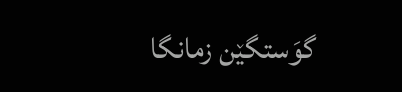گوَستگێن زمانگا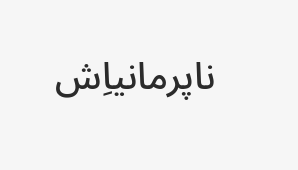ناپرمانیاِش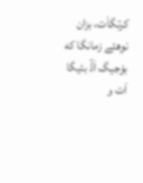کرتگاَت، بزان نوهئے زمانگا که بۆجیگ اَڈّ بئیگا اَت و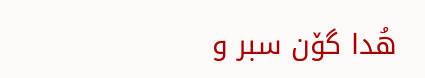هُدا گۆن سبر و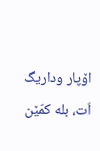اۆپار وداریگ اَت، بله کمّێن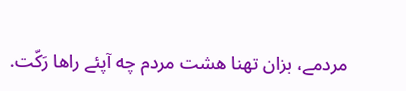مردمے، بزان تهنا هشت مردم چه آپئے راها رَکّت.